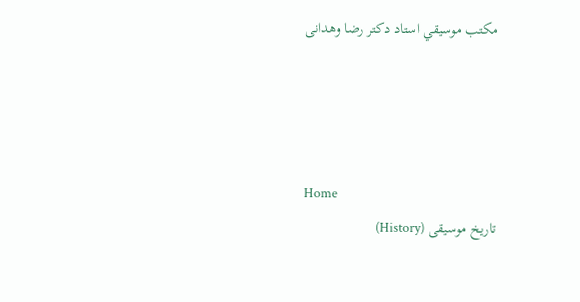مكتب موسيقي استاد دکتر رضا وهدانی




Home
تاریخ موسیقی (History)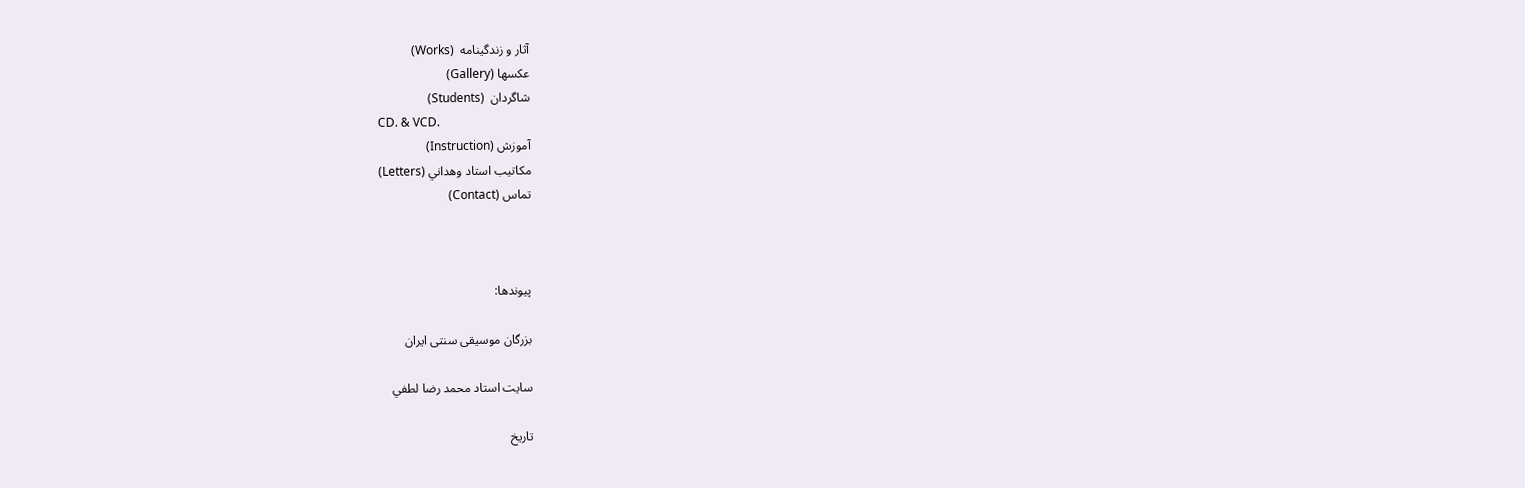آثار و زندگینامه  (Works)
عکسها (Gallery)
شاگردان  (Students)
CD. & VCD.
آموزش (Instruction)
مکاتیب استاد وهداني (Letters)
تماس (Contact)



پيوندها:

بزرگان موسیقی سنتی ایران

سايت استاد محمد رضا لطفي

تاريخ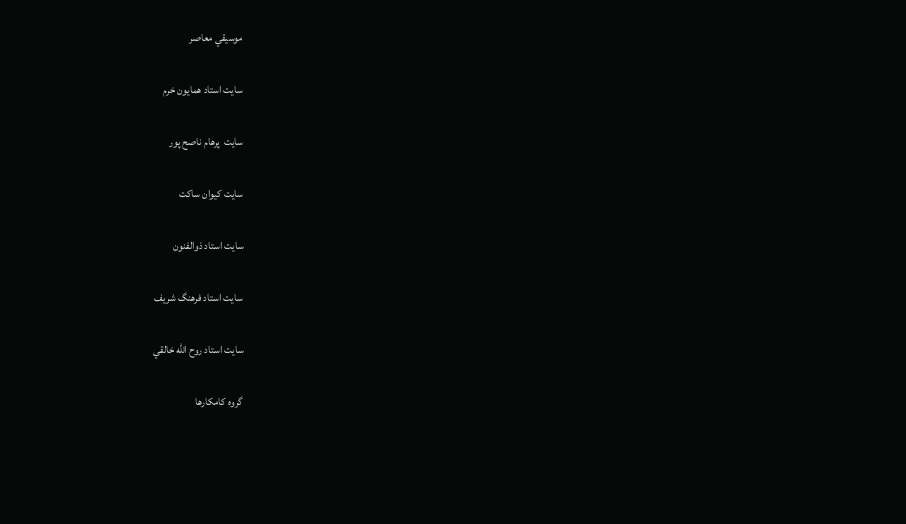موسيقي معاصر

سايت استاد همايون خرم

سايت  پرهام ناصح پور

سايت كيوان ساكت

سايت استاد ذوالفنون

سايت استاد فرهنگ شريف

سايت استاد روح الله خالقي

گروه كامكارها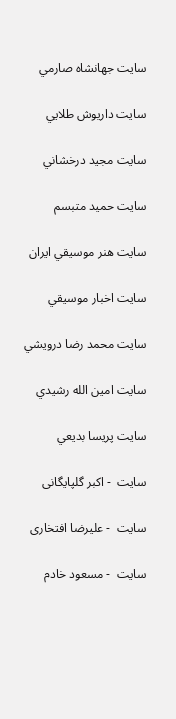سايت جهانشاه صارمي

سايت داريوش طلايي

سايت مجيد درخشاني

سايت حميد متبسم

سايت هنر موسيقي ايران

سايت اخبار موسيقي

سايت محمد رضا درويشي

سايت امين الله رشيدي

سايت پريسا بديعي

سایت  - اکبر گلپایگانی

سایت  - علیرضا افتخاری

سایت  - مسعود خادم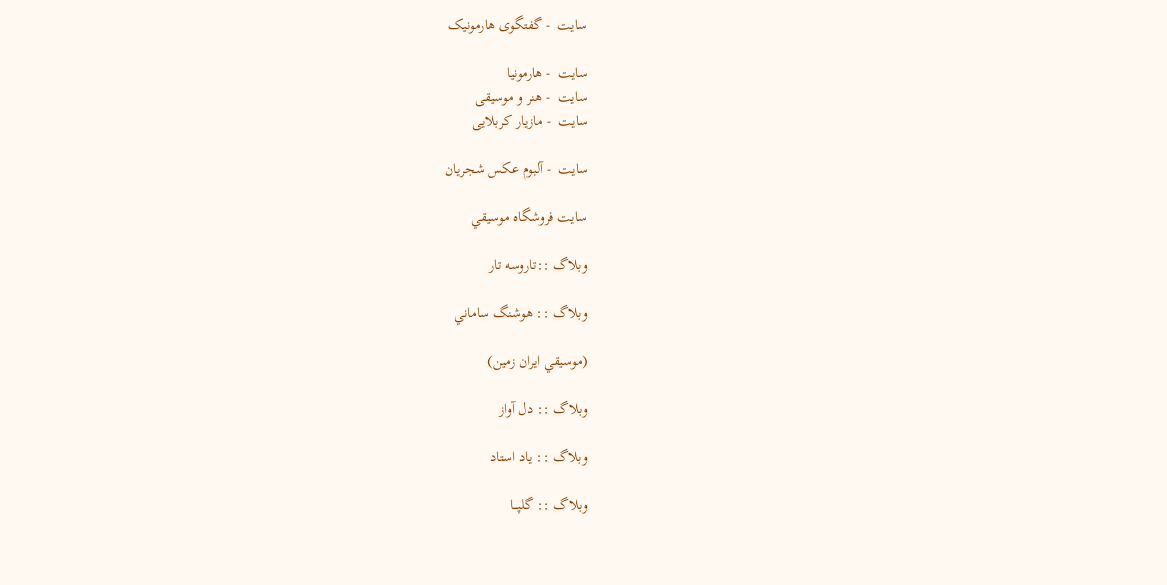سایت  - گفتگوی هارمونیک

سایت  - هارمونیا
سایت  - هنر و موسیقی
سایت  - مازیار کربلایی

سایت  - آلبوم عکس شجریان

سايت فروشگاه موسيقي

وبلاگ ::تاروسه تار

وبلاگ :: هوشنگ ساماني

(موسيقي ايران زمين)

وبلاگ :: دل آواز

وبلاگ :: یاد استاد

وبلاگ :: گلپـــا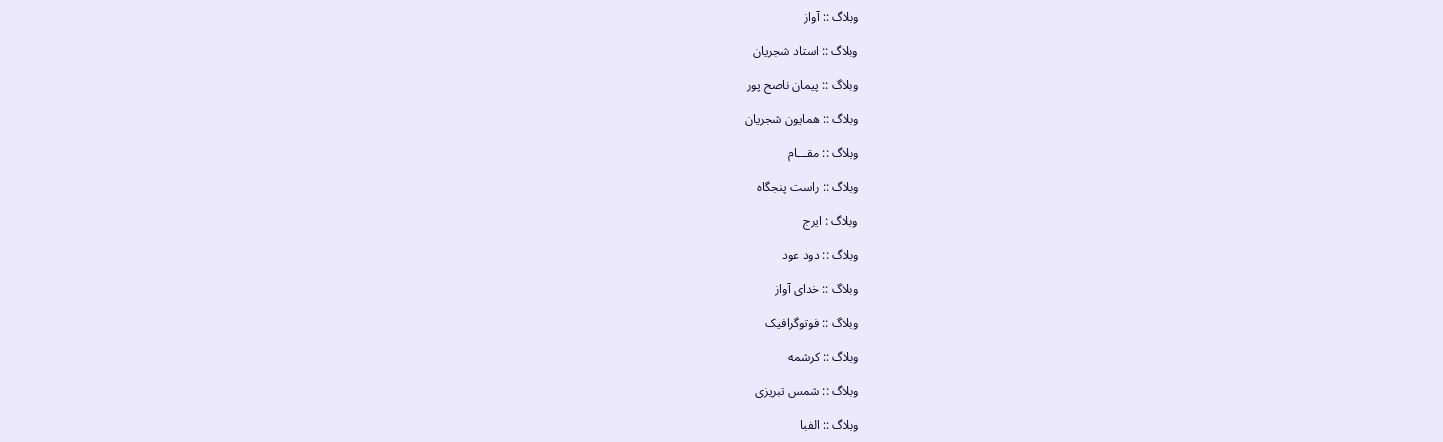وبلاگ :: آواز

وبلاگ :: استاد شجریان

وبلاگ :: پیمان ناصح پور

وبلاگ :: همایون شجریان

وبلاگ :: مقـــام

وبلاگ :: راست پنجگاه

وبلاگ : ایرج

وبلاگ :: دود عود

وبلاگ :: خدای آواز

وبلاگ :: فوتوگرافیک

وبلاگ :: کرشمه

وبلاگ :: شمس تبریزی

وبلاگ :: الفبا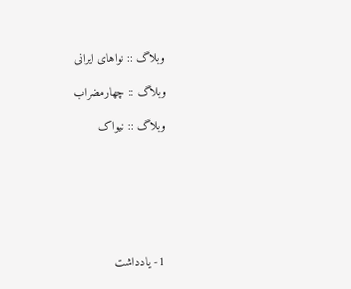وبلاگ :: نواهای ایرانی

وبلاگ :: چهارمضراب

وبلاگ :: نیواک







 1- يادداشت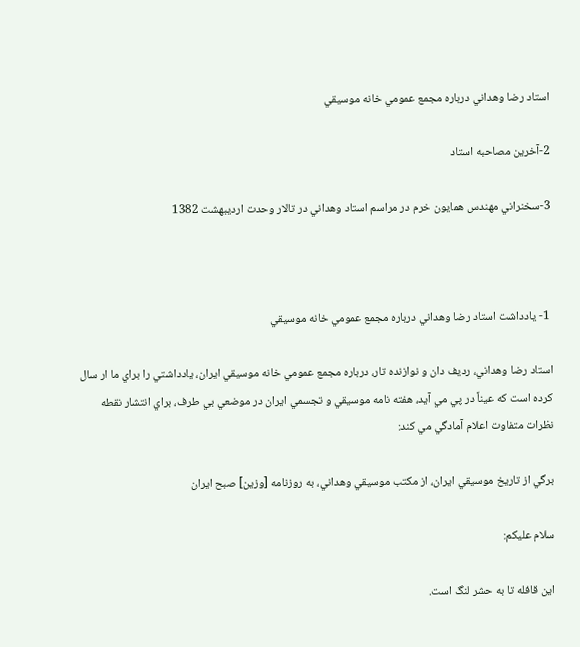استاد رضا وهداني درباره مجمع عمومي خانه موسيقي

2-آخرين مصاحبه استاد

3-سخنراني مهندس همايون خرم در مراسم استاد وهداني در تالار وحدت ارديبهشت 1382



 1- يادداشت استاد رضا وهداني درباره مجمع عمومي خانه موسيقي

استاد رضا وهداني، رديف دان و نوازنده تار، درباره مجمع عمومي خانه موسيقي ايران، يادداشتي را براي ما ار سال كرده است كه عيناً در پي مي آيد، هفته نامه موسيقي و تجسمي ايران در موضعي بي طرف، براي انتشار نقطه نظرات متفاوت اعلام آمادگي مي كند:

برگي از تاريخ موسيقي ايران، از مكتب موسيقي وهداني، به روزنامه [وزين] صبح ايران

سلام عليكم:

اين قافله تا به حشر لنگ است.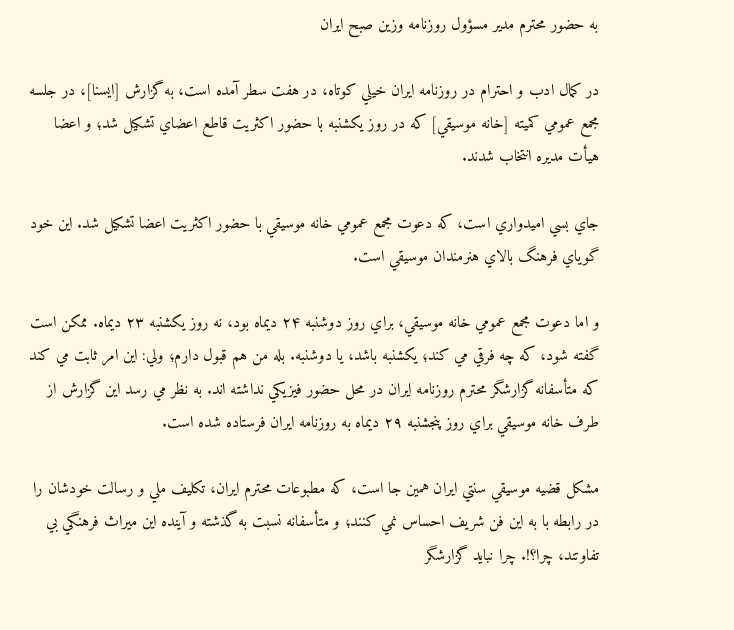به حضور محترم مدير مسؤول روزنامه وزين صبح ايران

در كمال ادب و احترام در روزنامه ايران خيلي كوتاه، در هفت سطر آمده است، به گزارش [ايسنا]، در جلسه مجمع عمومي كميته [خانه موسيقي] كه در روز يكشنبه با حضور اكثريت قاطع اعضاي تشكيل شد؛ و اعضا هيأت مديره انتخاب شدند.

جاي بسي اميدواري است، كه دعوت مجمع عمومي خانه موسيقي با حضور اكثريت اعضا تشكيل شد. اين خود گوياي فرهنگ بالاي هنرمندان موسيقي است.

و اما دعوت مجمع عمومي خانه موسيقي، براي روز دوشنبه ۲۴ ديماه بود، نه روز يكشنبه ۲۳ ديماه. ممكن است گفته شود، كه چه فرقي مي كند؛ يكشنبه باشد، يا دوشنبه. بله من هم قبول دارم؛ ولي: اين امر ثابت مي كند كه متأسفانه گزارشگر محترم روزنامه ايران در محل حضور فيزيكي نداشته اند. به نظر مي رسد اين گزارش از طرف خانه موسيقي براي روز پنجشنبه ۲۹ ديماه به روزنامه ايران فرستاده شده است.

مشكل قضيه موسيقي سنتي ايران همين جا است، كه مطبوعات محترم ايران، تكليف ملي و رسالت خودشان را در رابطه با به اين فن شريف احساس نمي كنند؛ و متأسفانه نسبت به گذشته و آينده اين ميراث فرهنگي بي تفاوتند، چرا؟!. چرا نبايد گزارشگر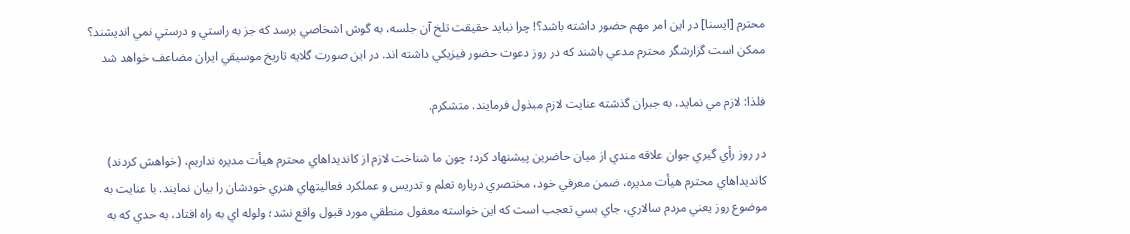محترم [ايسنا] در اين امر مهم حضور داشته باشد؟! چرا نبايد حقيقت تلخ آن جلسه، به گوش اشخاصي برسد كه جز به راستي و درستي نمي انديشند؟ ممكن است گزارشگر محترم مدعي باشند كه در روز دعوت حضور فيزيكي داشته اند. در اين صورت گلايه تاريخ موسيقي ايران مضاعف خواهد شد

فلذا: لازم مي نمايد، به جبران گذشته عنايت لازم مبذول فرمايند. متشكرم.

در روز رأي گيري جوان علاقه مندي از ميان حاضرين پيشنهاد كرد؛ چون ما شناخت لازم از كانديداهاي محترم هيأت مديره نداريم، (خواهش كردند) كانديداهاي محترم هيأت مديره، ضمن معرفي خود، مختصري درباره تعلم و تدريس و عملكرد فعاليتهاي هنري خودشان را بيان نمايند. با عنايت به موضوع روز يعني مردم سالاري، جاي بسي تعجب است كه اين خواسته معقول منطقي مورد قبول واقع نشد؛ ولوله اي به راه افتاد، به حدي كه به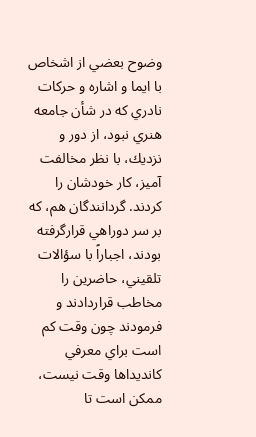وضوح بعضي از اشخاص با ايما و اشاره و حركات نادري كه در شأن جامعه هنري نبود، از دور و نزديك، با نظر مخالفت آميز، كار خودشان را كردند. گردانندگان هم، كه بر سر دوراهي قرارگرفته بودند، اجباراً با سؤالات تلقيني، حاضرين را مخاطب قراردادند و فرمودند چون وقت كم است براي معرفي كانديداها وقت نيست، ممكن است تا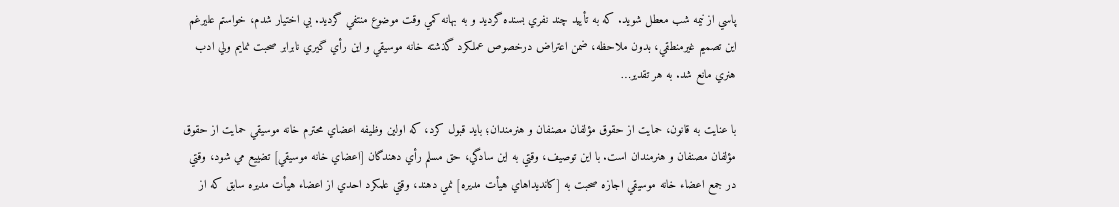پاسي از نيمه شب معطل شويد. كه به تأييد چند نفري بسنده گرديد و به بهانه كمي وقت موضوع منتفي گرديد. بي اختيار شدم، خواستم عليرغم اين تصميم غيرمنطقي، بدون ملاحظه، ضمن اعتراض درخصوص عملكرد گذشته خانه موسيقي و اين رأي گيري نابرابر صحبت نمايم ولي ادب هنري مانع شد. به هر تقدير…

با عنايت به قانون، حمايت از حقوق مؤلفان مصنفان و هنرمندان؛ بايد قبول كرد، كه اولين وظيفه اعضاي محترم خانه موسيقي حمايت از حقوق مؤلفان مصنفان و هنرمندان است. با اين توصيف، وقتي به اين سادگي، حق مسلم رأي دهندگان [اعضاي خانه موسيقي] تضييع مي شود، وقتي در جمع اعضاء خانه موسيقي اجازه صحبت به [كانديداهاي هيأت مديره] نمي دهند، وقتي علمكرد احدي از اعضاء هيأت مديره سابق كه از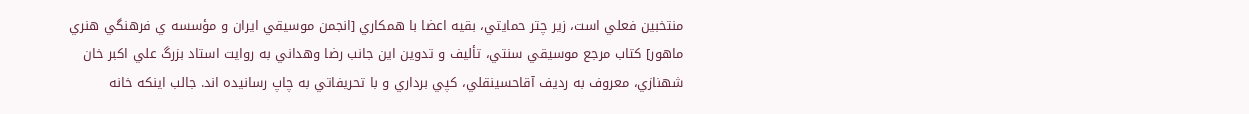منتخبين فعلي است، زير چتر حمايتي، بقيه اعضا با همكاري [انجمن موسيقي ايران و مؤسسه ي فرهنگي هنري ماهور] كتاب مرجع موسيقي سنتي، تأليف و تدوين اين جانب رضا وهداني به روايت استاد بزرگ علي اكبر خان شهنازي، معروف به رديف آقاحسينقلي، كپي برداري و با تحريفاتي به چاپ رسانيده اند. جالب اينكه خانه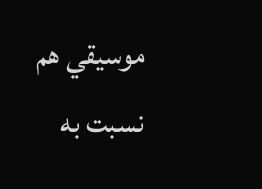موسيقي هم نسبت به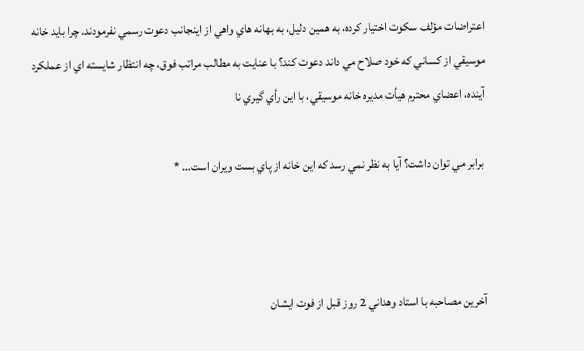اعتراضات مؤلف سكوت اختيار كرده، به همين دليل، به بهانه هاي واهي از اينجانب دعوت رسمي نفرمودند. چرا بايد خانه موسيقي از كساني كه خود صلاح مي داند دعوت كند؟ با عنايت به مطالب مراتب فوق، چه انتظار شايسته اي از عملكرد آينده، اعضاي محترم هيأت مديره خانه موسيقي، با اين رأي گيري نا

 برابر مي توان داشت؟ آيا به نظر نمي رسد كه اين خانه از پاي بست ويران است… *



آخرين مصاحبه با استاد وهداني 2 روز قبل از فوت ايشان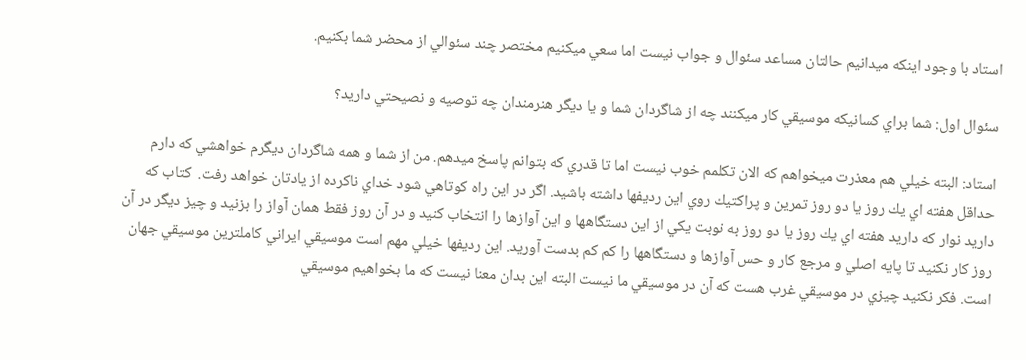استاد با وجود اينكه ميدانيم حالتان مساعد سئوال و جواب نيست اما سعي ميكنيم مختصر چند سئوالي از محضر شما بكنيم.

سئوال اول: شما براي كسانيكه موسيقي كار ميكنند چه از شاگردان شما و يا ديگر هنرمندان چه توصيه و نصيحتي داريد؟

استاد: البته خيلي هم معذرت ميخواهم كه الان تكلمم خوب نيست اما تا قدري كه بتوانم پاسخ ميدهم. من از شما و همه شاگردان ديگرم خواهشي كه دارم حداقل هفته اي يك روز يا دو روز تمرين و پراكتيك روي اين رديفها داشته باشيد. اگر در اين راه كوتاهي شود خداي ناكرده از يادتان خواهد رفت.  كتاب كه داريد نوار كه داريد هفته اي يك روز يا دو روز به نوبت يكي از اين دستگاهها و اين آوازها را انتخاب كنيد و در آن روز فقط همان آواز را بزنيد و چيز ديگر در آن روز كار نكنيد تا پايه اصلي و مرجع كار و حس آوازها و دستگاهها را كم كم بدست آوريد. اين رديفها خيلي مهم است موسيقي ايراني كاملترين موسيقي جهان است. فكر نكنيد چيزي در موسيقي غرب هست كه آن در موسيقي ما نيست البته اين بدان معنا نيست كه ما بخواهيم موسيقي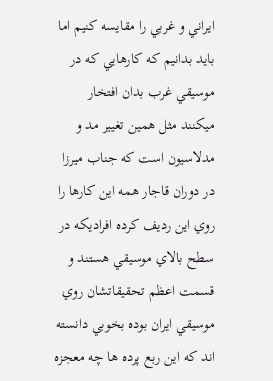ايراني و غربي را مقايسه كنيم اما بايد بدانيم كه كارهايي كه در موسيقي غرب بدان افتخار ميكنند مثل همين تغيير مد و مدلاسيون است كه جناب ميرزا در دوران قاجار همه اين كارها را روي اين رديف كرده افراديكه در سطح بالاي موسيقي هستند و قسمت اعظم تحقيقاتشان روي موسيقي ايران بوده بخوبي دانسته اند كه اين ربع پرده ها چه معجزه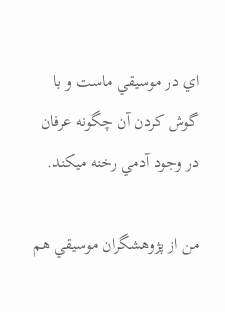اي در موسيقي ماست و با گوش كردن آن چگونه عرفان در وجود آدمي رخنه ميكند.

من از پ‍ژوهشگران موسيقي هم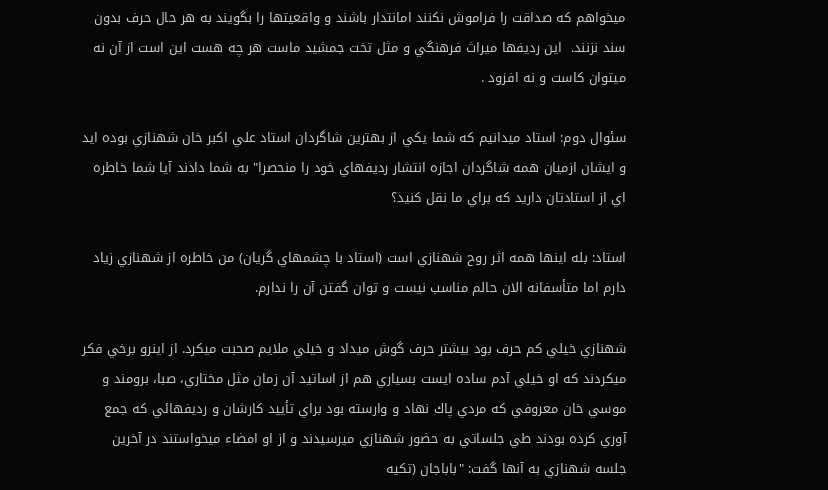ميخواهم كه صداقت را فراموش نكنند امانتدار باشند و واقعيتها را بگويند به هر حال حرف بدون سند نزنند.  اين رديفها ميراث فرهنگي و مثل تخت جمشيد ماست هر چه هست اين است از آن نه ميتوان كاست و نه افزود .

سئوال دوم: استاد ميدانيم كه شما يكي از بهترين شاگردان استاد علي اكبر خان شهنازي بوده ايد و ايشان ازميان همه شاگردان اجازه انتشار رديفهاي خود را منحصرا" به شما دادند آيا شما خاطره اي از استادتان داريد كه براي ما نقل كنيد؟

استاد: بله اينها همه اثر روح شهنازي است (استاد با چشمهاي گريان) من خاطره از شهنازي زياد دارم اما متأسفانه الان حالم مناسب نيست و توان گفتن آن را ندارم.

شهنازي خيلي كم حرف بود بيشتر حرف گوش ميداد و خيلي ملايم صحبت ميكرد. از اينرو برخي فكر ميكردند كه او خيلي آدم ساده ايست بسياري هم از اساتيد آن زمان مثل مختاري، صبا، برومند و موسي خان معروفي كه مردي پاك نهاد و وارسته بود براي تأييد كارشان و رديفهائي كه جمع آوري كرده بودند طي جلساتي به حضور شهنازي ميرسيدند و از او امضاء ميخواستند در آخرين جلسه شهنازي به آنها گفت: "باباجان (تكيه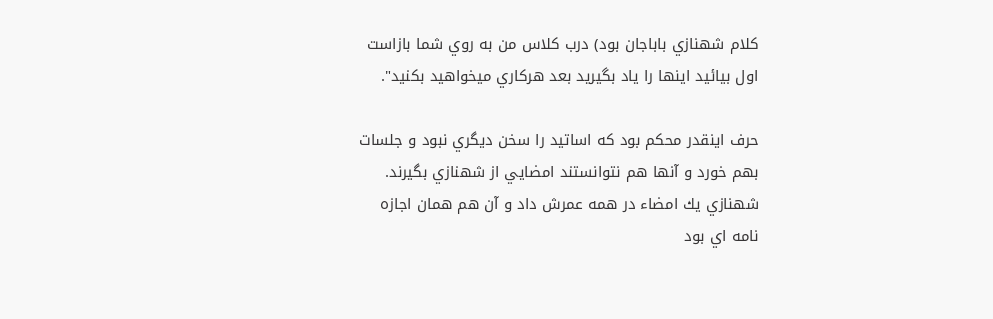كلام شهنازي باباجان بود) درب كلاس من به روي شما بازاست اول بيائيد اينها را ياد بگيريد بعد هركاري ميخواهيد بكنيد".

حرف اينقدر محكم بود كه اساتيد را سخن ديگري نبود و جلسات بهم خورد و آنها هم نتوانستند امضايي از شهنازي بگيرند. شهنازي يك امضاء در همه عمرش داد و آن هم همان اجازه نامه اي بود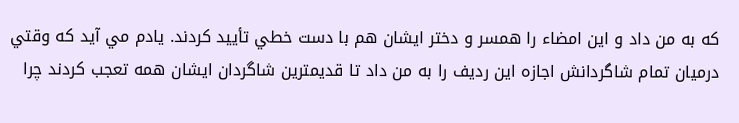كه به من داد و اين امضاء را همسر و دختر ايشان هم با دست خطي تأييد كردند. يادم مي آيد كه وقتي درميان تمام شاگردانش اجازه اين رديف را به من داد تا قديمترين شاگردان ايشان همه تعجب كردند چرا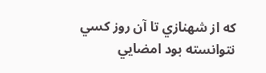كه از شهنازي تا آن روز كسي نتوانسته بود امضايي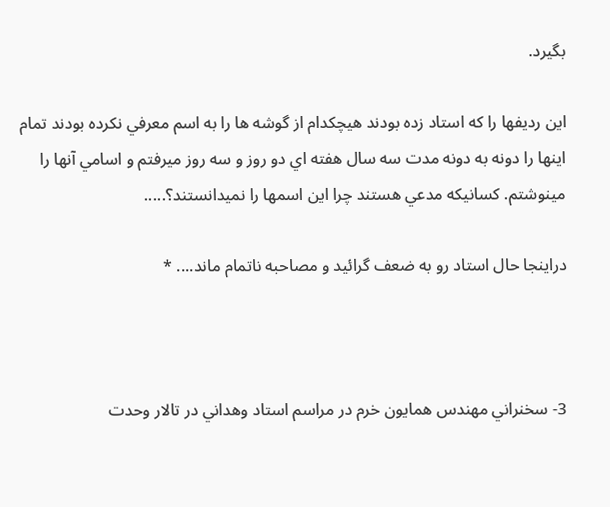بگيرد.

اين رديفها را كه استاد زده بودند هيچكدام از گوشه ها را به اسم معرفي نكرده بودند تمام اينها را دونه به دونه مدت سه سال هفته اي دو روز و سه روز ميرفتم و اسامي آنها را مينوشتم. كسانيكه مدعي هستند چرا اين اسمها را نميدانستند؟.....

دراينجا حال استاد رو به ضعف گرائيد و مصاحبه ناتمام ماند.... *



3- سخنراني مهندس همايون خرم در مراسم استاد وهداني در تالار وحدت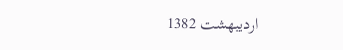ارديبهشت 1382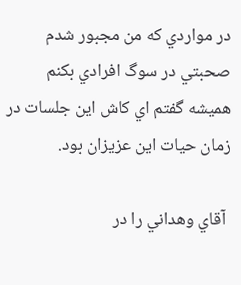در مواردي كه من مجبور شدم صحبتي در سوگ افرادي بكنم هميشه گفتم اي كاش اين جلسات در زمان حيات اين عزيزان بود.

 آقاي وهداني را در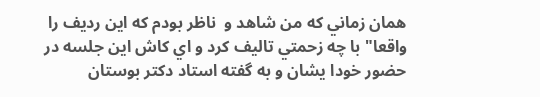همان زماني كه من شاهد و  ناظر بودم كه اين رديف را واقعا" با چه زحمتي تاليف كرد و اي كاش اين جلسه در حضور خودا يشان و به گفته استاد دكتر بوستان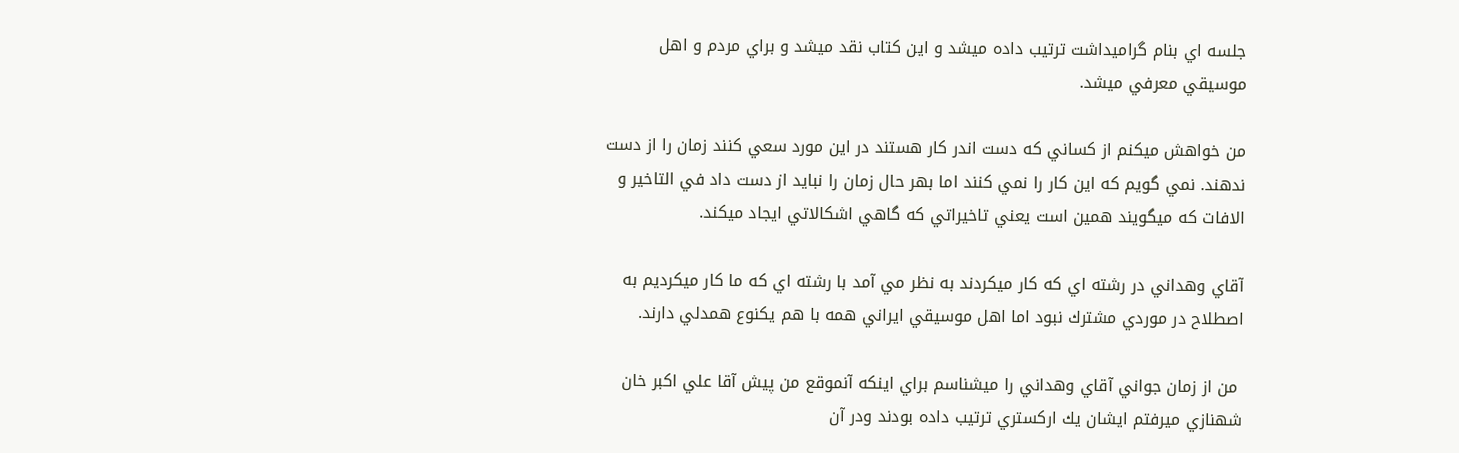جلسه اي بنام گراميداشت ترتيب داده ميشد و اين كتاب نقد ميشد و براي مردم و اهل موسيقي معرفي ميشد.

من خواهش ميكنم از كساني كه دست اندر كار هستند در اين مورد سعي كنند زمان را از دست ندهند. نمي گويم كه اين كار را نمي كنند اما بهر حال زمان را نبايد از دست داد في التاخير و الافات كه ميگويند همين است يعني تاخيراتي كه گاهي اشكالاتي ايجاد ميكند.

آقاي وهداني در رشته اي كه كار ميكردند به نظر مي آمد با رشته اي كه ما كار ميكرديم به اصطلاح در موردي مشترك نبود اما اهل موسيقي ايراني همه با هم يكنوع همدلي دارند.

 من از زمان جواني آقاي وهداني را ميشناسم براي اينكه آنموقع من پيش آقا علي اكبر خان شهنازي ميرفتم ايشان يك اركستري ترتيب داده بودند ودر آن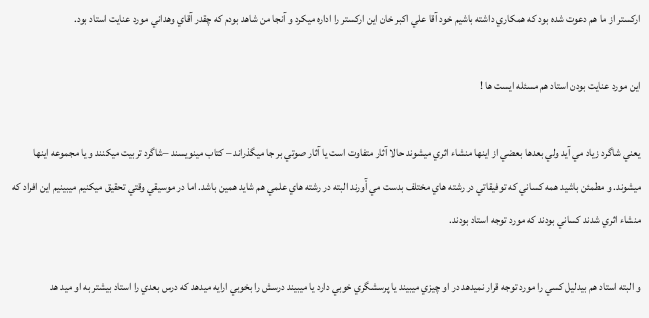اركستر از ما هم دعوت شده بود كه همكاري داشته باشيم خود آقا علي اكبر خان اين اركستر را اداره ميكرد و آنجا من شاهد بودم كه چقدر آقاي وهداني مورد عنايت استاد بود.

اين مورد عنايت بودن استاد هم مسئله ايست ها !

يعني شاگرد زياد مي آيد ولي بعدها بعضي از اينها منشاء اثري ميشوند حالا آثار متفاوت است يا آثار صوتي بر جا ميگذراند – كتاب مينويسند –شاگرد تربيت ميكنند و يا مجموعه اينها ميشوند. و مطمئن باشيد همه كساني كه توفيقاتي در رشته هاي مختلف بدست مي آْورند البته در رشته هاي علمي هم شايد همين باشد. اما در موسيقي وقتي تحقيق ميكنيم ميبينيم اين افراد كه منشاء اثري شدند كساني بودند كه مورد توجه استاد بودند.

و البته استاد هم بيدليل كسي را مورد توجه قرار نميدهد در او چيزي ميبيند يا پرسشگري خوبي دارد يا ميبيند درسش را بخوبي ارايه ميدهد كه درس بعدي را استاد بيشتر به او ميد هد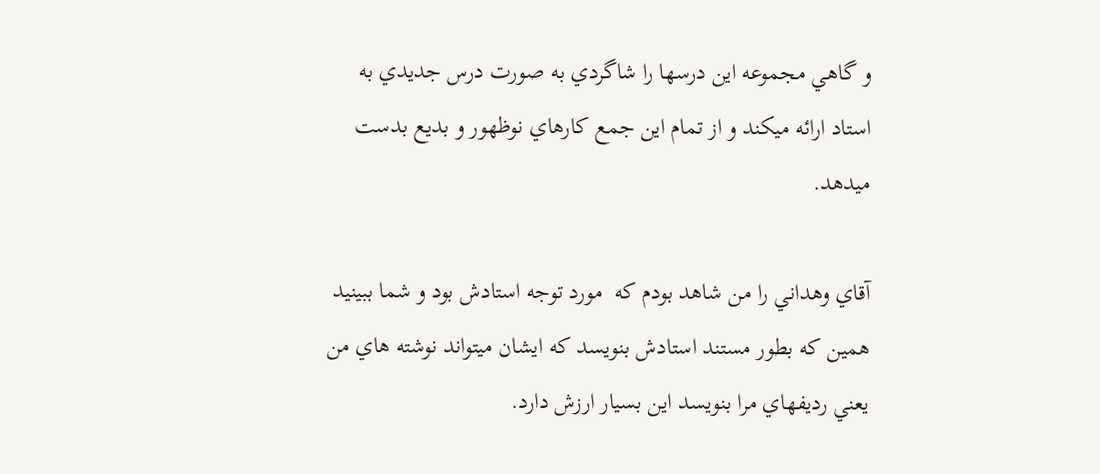و گاهي مجموعه اين درسها را شاگردي به صورت درس جديدي به استاد ارائه ميكند و از تمام اين جمع كارهاي نوظهور و بديع بدست ميدهد.

آقاي وهداني را من شاهد بودم كه  مورد توجه استادش بود و شما ببينيد همين كه بطور مستند استادش بنويسد كه ايشان ميتواند نوشته هاي من يعني رديفهاي مرا بنويسد اين بسيار ارزش دارد.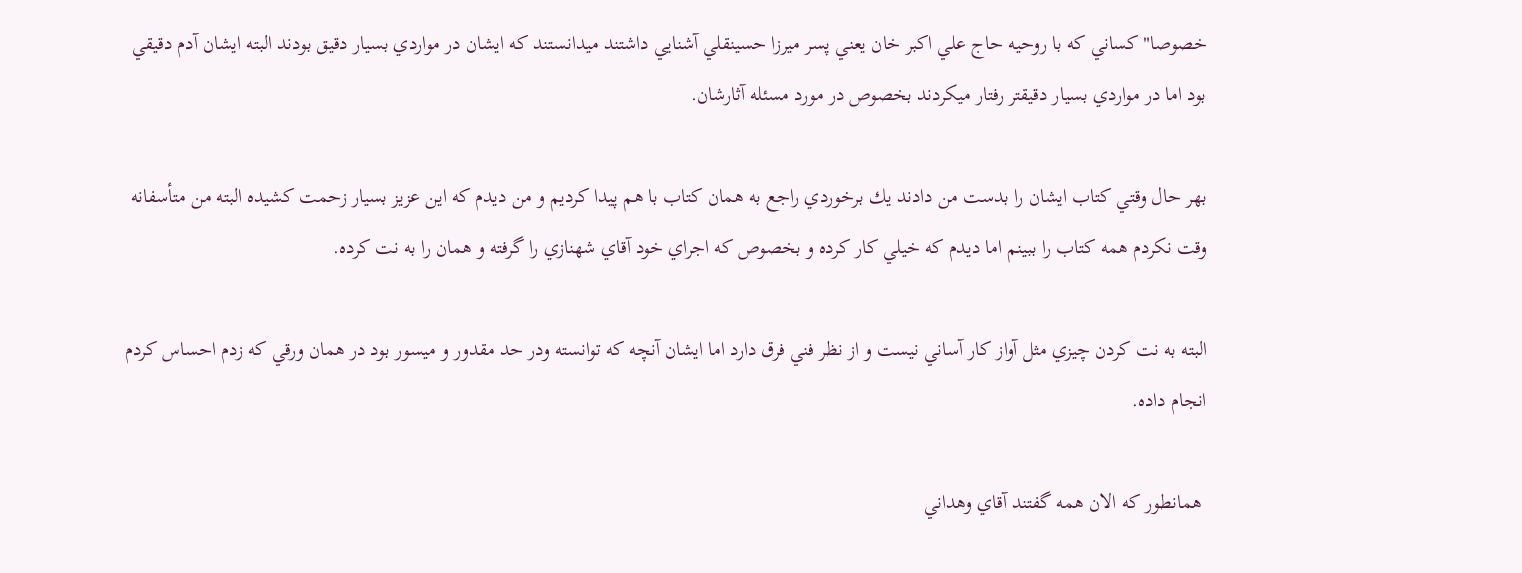خصوصا" كساني كه با روحيه حاج علي اكبر خان يعني پسر ميرزا حسينقلي آشنايي داشتند ميدانستند كه ايشان در مواردي بسيار دقيق بودند البته ايشان آدم دقيقي بود اما در مواردي بسيار دقيقتر رفتار ميكردند بخصوص در مورد مسئله آثارشان.

بهر حال وقتي كتاب ايشان را بدست من دادند يك برخوردي راجع به همان كتاب با هم پيدا كرديم و من ديدم كه اين عزيز بسيار زحمت كشيده البته من متأسفانه وقت نكردم همه كتاب را ببينم اما ديدم كه خيلي كار كرده و بخصوص كه اجراي خود آقاي شهنازي را گرفته و همان را به نت كرده.

البته به نت كردن چيزي مثل آواز كار آساني نيست و از نظر فني فرق دارد اما ايشان آنچه كه توانسته ودر حد مقدور و ميسور بود در همان ورقي كه زدم احساس كردم انجام داده.

 همانطور كه الان همه گفتند آقاي وهداني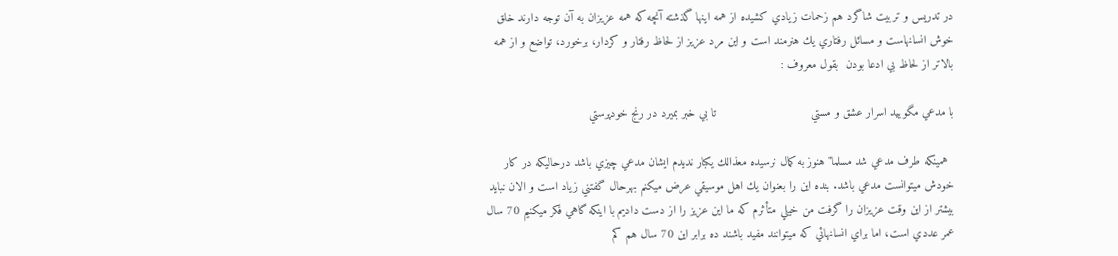در تدريس و تربيت شاگرد هم زحمات زيادي كشيده از همه اينها گذشته آنچه كه همه عزيزان به آن توجه دارند خلق خوش انسانهاست و مسائل رفتاري يك هنرمند است و اين مرد عزيز از لحاظ رفتار و كردار، برخورد، تواضع و از همه بالاتر از لحاظ بي ادعا بودن  بقول معروف :

با مدعي مگوييد اسرار عشق و مستي                           تا بي خبر بميرد در رنج خودپرستي

  همينكه طرف مدعي شد مسلما" هنوز به كمال نرسيده معذالك يكبار نديدم ايشان مدعي چيزي باشد درحاليكه در كار خودش ميتوانست مدعي باشد. بنده اين را بعنوان يك اهل موسيقي عرض ميكنم بهرحال گفتني زياد است و الان نبايد بيشتر از اين وقت عزيزان را گرفت من خيلي متأثرم كه ما اين عزيز را از دست داديم با اينكه گاهي فكر ميكنيم 70 سال عمر عددي است، اما براي انسانهائي كه ميتوانند مفيد باشند ده برابر اين 70 سال هم كم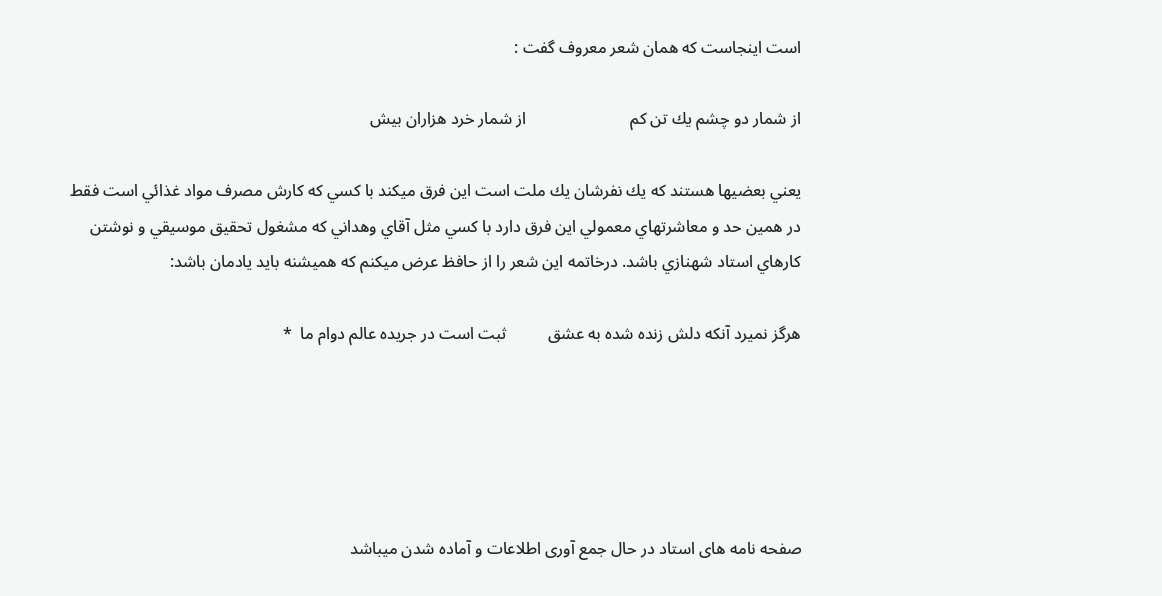است اينجاست كه همان شعر معروف گفت :

از شمار دو چشم يك تن كم                         از شمار خرد هزاران بيش

يعني بعضيها هستند كه يك نفرشان يك ملت است اين فرق ميكند با كسي كه كارش مصرف مواد غذائي است فقط در همين حد و معاشرتهاي معمولي اين فرق دارد با كسي مثل آقاي وهداني كه مشغول تحقيق موسيقي و نوشتن كارهاي استاد شهنازي باشد. درخاتمه اين شعر را از حافظ عرض ميكنم كه هميشنه بايد يادمان باشد:

هرگز نميرد آنكه دلش زنده شده به عشق          ثبت است در جريده عالم دوام ما  *





صفحه نامه های استاد در حال جمع آوری اطلاعات و آماده شدن میباشد